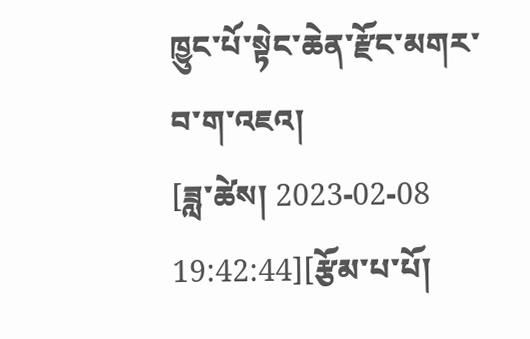ཁྱུང་པོ་སྟེང་ཆེན་རྫོང་མགར་བ་ག་འཇའ།
[ཟླ་ཚེས། 2023-02-08 19:42:44][རྩོམ་པ་པོ།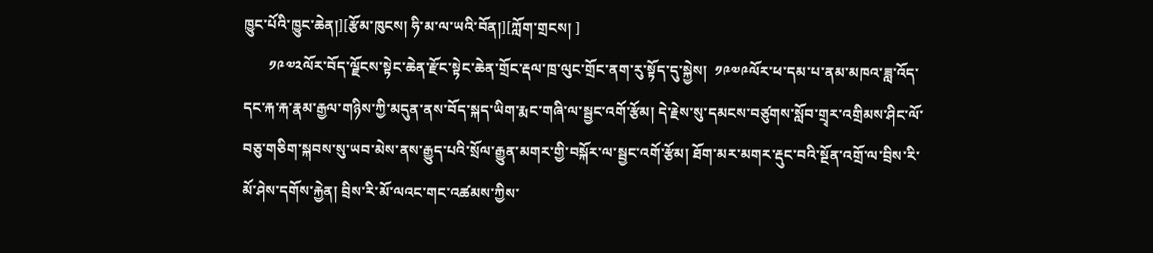ཁྱུང་པོའི་ཁྱུང་ཆེན།][རྩོམ་ཁུངས། ཧི་མ་ལ་ཡའི་བོན།][ཀློག་གྲངས། ]
       ༡༩༧༢ལོར་བོད་ལྗོངས་སྟེང་ཆེན་རྫོང་སྟེང་ཆེན་གྲོང་རྡལ་ཁྲ་ལུང་གྲོང་ནག་རུ་སྟོད་དུ་སྐྱེས།  ༡༩༧༩ལོར་ཕ་དམ་པ་ནམ་མཁའ་ཟླ་འོད་དང་རྐ་རྐ་རྣམ་རྒྱལ་གཉིས་ཀྱི་མདུན་ནས་བོད་སྐད་ཡིག་རྨང་གཞི་ལ་སྦྱང་འགོ་རྩོམ། དེ་རྗེས་སུ་དམངས་བཙུགས་སློབ་གྲྭར་འགྲིམས་ཤིང་ལོ་བཅུ་གཅིག་སྐབས་སུ་ཡབ་མེས་ནས་རྒྱུད་པའི་སྲོལ་རྒྱུན་མགར་གྱི་བསྐོར་ལ་སྦྱང་འགོ་རྩོམ། ཐོག་མར་མགར་རྡུང་བའི་སྔོན་འགྲོ་ལ་བྲིས་རི་མོ་ཤེས་དགོས་རྐྱེན། བྲིས་རི་མོ་ལའང་གང་འཚམས་ཀྱིས་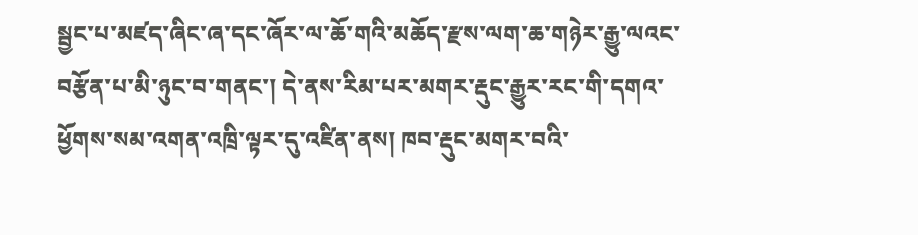སྦྱང་པ་མཛད་ཞིང་ཞ་དང་ཞོར་ལ་ཆོ་གའི་མཆོད་རྫས་ལག་ཆ་གཉེར་རྒྱུ་ལའང་བརྩོན་པ་མི་ཉུང་བ་གནང་། དེ་ནས་རིམ་པར་མགར་རྡུང་རྒྱུར་རང་གི་དགའ་ཕྱོགས་སམ་འགན་འཁྲི་ལྟར་དུ་འཛིན་ནས། ཁབ་རྡུང་མགར་བའི་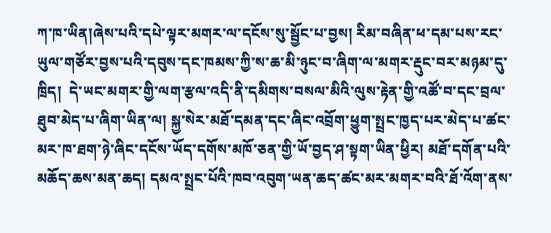ཀ་ཁ་ཡིན།ཞེས་པའི་དཔེ་ལྟར་མགར་ལ་དངོས་སུ་སྦྱོང་པ་བྱས། རིམ་བཞིན་ཕ་དམ་པས་རང་ཡུལ་གཙོར་བྱས་པའི་དབུས་དང་ཁམས་ཀྱི་ས་ཆ་མི་ཉུང་བ་ཞིག་ལ་མགར་རྡུང་བར་མཉམ་དུ་ཁྲིད།  དེ་ཡང་མགར་གྱི་ལག་རྩལ་འདི་ནི་དམིགས་བསལ་མིའི་ལུས་རྟེན་གྱི་འཚོ་བ་དང་བྲལ་ཐུབ་མེད་པ་ཞིག་ཡིན་ལ། སྐྱ་སེར་མཐོ་དམན་དང་ཞིང་འབྲོག་ཕྱུག་སྤྲང་ཁྱད་པར་མེད་པ་ཚང་མར་ཁ་ཐག་ཉེ་ཞིང་དངོས་ཡོད་དགོས་མཁོ་ཅན་གྱི་ཡོ་བྱད་ཤ་སྟག་ཡིན་ཕྱིར། མཐོ་དགོན་པའི་མཆོད་ཆས་མན་ཆད། དམའ་སྤྲང་པོའི་ཁབ་འབུག་ཡན་ཆད་ཚང་མར་མགར་བའི་ཐོ་འོག་ནས་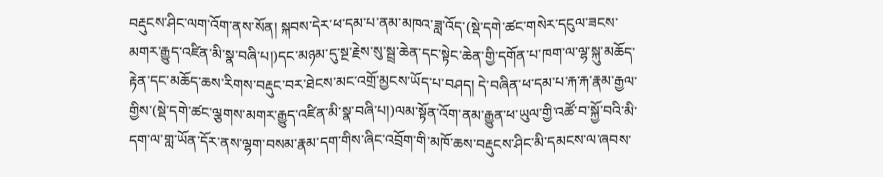བརྡུངས་ཤིང་ལག་འོག་ནས་སོན། སྐབས་དེར་ཕ་དམ་པ་ནམ་མཁའ་ཟླ་འོད་(སྡེ་དགེ་ཚང་གསེར་དངུལ་ཟངས་མགར་རྒྱུད་འཛིན་མི་སྣ་བཞི་པ།)དང་མཉམ་དུ་སྔ་རྗེས་སུ་སྦྲ་ཆེན་དང་སྟེང་ཆེན་གྱི་དགོན་པ་ཁག་ལ་ལྷ་སྐུ་མཆོད་རྟེན་དང་མཆོད་ཆས་རིགས་བརྡུང་བར་ཐེངས་མང་འགྲོ་མྱངས་ཡོད་པ་བཤད། དེ་བཞིན་ཕ་དམ་པ་རྐ་རྐ་རྣམ་རྒྱལ་གྱིས་(སྡེ་དགེ་ཚང་ལྕགས་མགར་རྒྱུད་འཛིན་མི་སྣ་བཞི་པ།)ལམ་སྟོན་འོག་ནམ་རྒྱུན་ཕ་ཡུལ་གྱི་འཚོ་བ་སྐྱོ་བའི་མི་དག་ལ་གླ་ཡོན་དོར་ནས་ལྷག་བསམ་རྣམ་དག་གིས་ཞིང་འབྲོག་གི་མཁོ་ཆས་བརྡུངས་ཤིང་མི་དམངས་ལ་ཞབས་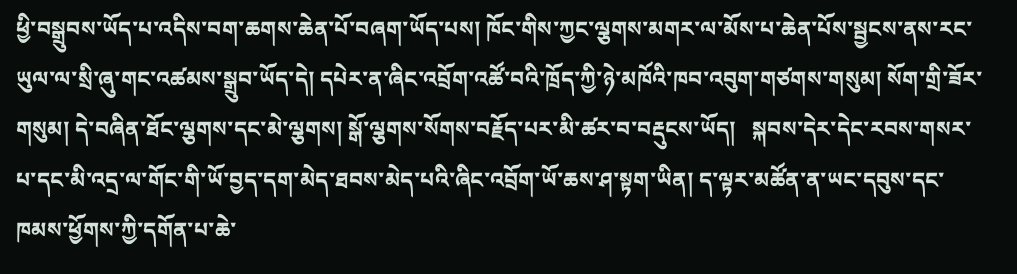ཕྱི་བསྒྲུབས་ཡོད་པ་འདིས་བག་ཆགས་ཆེན་པོ་བཞག་ཡོད་པས། ཁོང་གིས་ཀྱང་ལྕགས་མགར་ལ་མོས་པ་ཆེན་པོས་སྦྱངས་ནས་རང་ཡུལ་ལ་སྲི་ཞུ་གང་འཚམས་སྒྲུབ་ཡོད་དེ། དཔེར་ན་ཞིང་འབྲོག་འཚོ་བའི་ཁྲོད་ཀྱི་ཉེ་མཁོའི་ཁབ་འབུག་གཙགས་གསུམ། སོག་གྲི་ཟོར་གསུམ། དེ་བཞིན་ཐོང་ལྕགས་དང་མེ་ལྕགས། སྒོ་ལྕགས་སོགས་བརྗོད་པར་མི་ཚར་བ་བརྡུངས་ཡོད།   སྐབས་དེར་དེང་རབས་གསར་པ་དང་མི་འདྲ་ལ་གོང་གི་ཡོ་བྱད་དག་མེད་ཐབས་མེད་པའི་ཞིང་འབྲོག་ཡོ་ཆས་ཤ་སྟག་ཡིན། ད་ལྟར་མཚོན་ན་ཡང་དབུས་དང་ཁམས་ཕྱོགས་ཀྱི་དགོན་པ་ཆེ་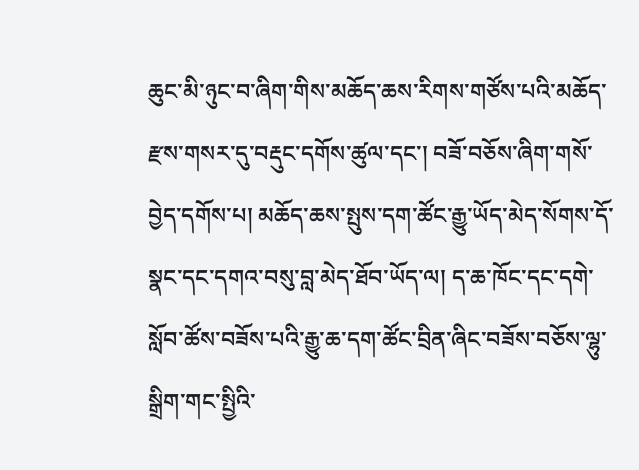ཆུང་མི་ཉུང་བ་ཞིག་གིས་མཆོད་ཆས་རིགས་གཙོས་པའི་མཆོད་རྫས་གསར་དུ་བརྡུང་དགོས་ཚུལ་དང་། བཟོ་བཅོས་ཞིག་གསོ་བྱེད་དགོས་པ། མཆོད་ཆས་སྤུས་དག་ཚོང་རྒྱུ་ཡོད་མེད་སོགས་དོ་སྣང་དང་དགའ་བསུ་བླ་མེད་ཐོབ་ཡོད་ལ། ད་ཆ་ཁོང་དང་དགེ་སློབ་ཚོས་བཟོས་པའི་རྒྱུ་ཆ་དག་ཚོང་བྲིན་ཞིང་བཟོས་བཅོས་ལྷུ་སྒྲིག་གང་སྤྱིའི་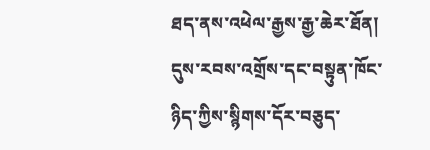ཐད་ནས་འཕེལ་རྒྱས་རྒྱ་ཆེར་ཐོན། དུས་རབས་འགྲོས་དང་བསྟུན་ཁོང་ཉིད་ཀྱིས་སྙིགས་དོར་བཅུད་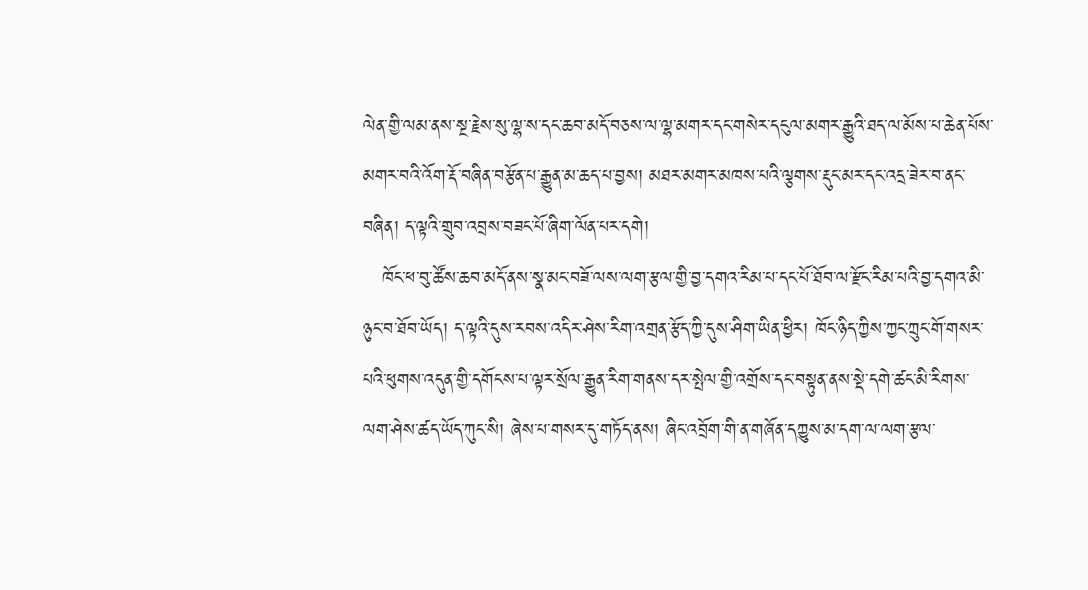ལེན་གྱི་ལམ་ནས་སྔ་རྗེས་སུ་ལྷ་ས་དང་ཆབ་མདོ་བཅས་ལ་ལྷ་མགར་དང་གསེར་དངུལ་མགར་རྒྱུའི་ཐད་ལ་མོས་པ་ཆེན་པོས་མགར་བའི་འོག་རྡོ་བཞིན་བརྩོན་པ་རྒྱུན་མ་ཆད་པ་བྱས། མཐར་མགར་མཁས་པའི་ལྕགས་རྡུང་མར་དང་འདྲ་ཟེར་བ་ནང་བཞིན། ད་ལྟའི་གྲུབ་འབྲས་བཟང་པོ་ཞིག་ལོན་པར་དགེ།
   ཁོང་ཕ་བུ་ཚོས་ཆབ་མདོ་ནས་སྣ་མང་བཟོ་ལས་ལག་རྩལ་གྱི་བྱ་དགའ་རིམ་པ་དང་པོ་ཐོབ་ལ་རྫོང་རིམ་པའི་བྱ་དགའ་མི་ཉུང་བ་ཐོབ་ཡོད། ད་ལྟའི་དུས་རབས་འདིར་ཤེས་རིག་འགྲན་རྩོད་ཀྱི་དུས་ཤིག་ཡིན་ཕྱིར། ཁོང་ཉིད་ཀྱིས་ཀྱང་ཀྲུང་གོ་གསར་པའི་ཕུགས་འདུན་གྱི་དགོངས་པ་ལྟར་སྲོལ་རྒྱུན་རིག་གནས་དར་སྤེལ་གྱི་འགྲོས་དང་བསྟུན་ནས་སྡེ་དགེ་ཚང་མི་རིགས་ལག་ཤེས་ཚད་ཡོད་ཀུང་སི། ཞེས་པ་གསར་དུ་གཏོད་ནས། ཞིང་འབྲོག་གི་ན་གཞོན་དཀྱུས་མ་དག་ལ་ལག་རྩལ་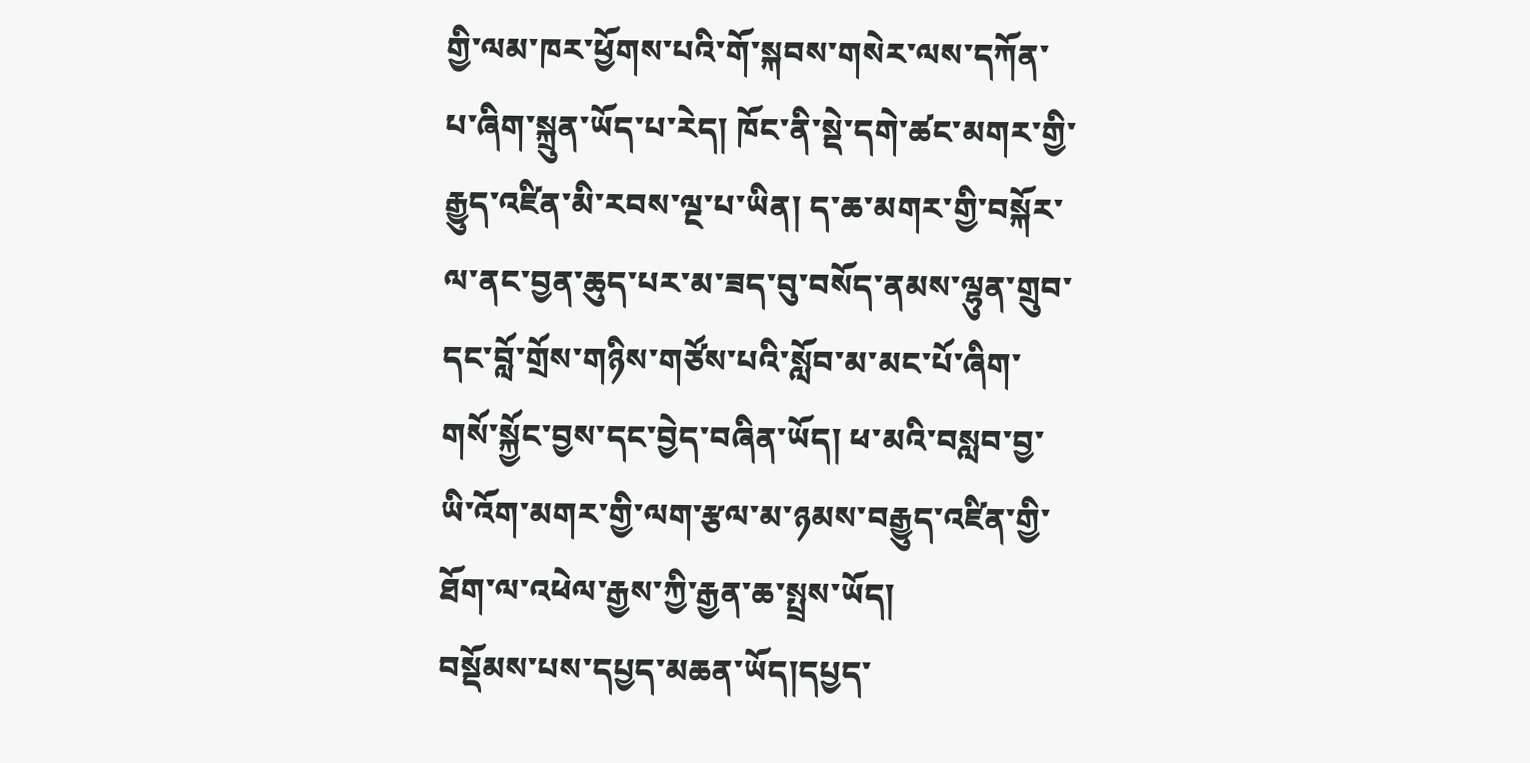གྱི་ལམ་ཁར་ཕྱོགས་པའི་གོ་སྐབས་གསེར་ལས་དཀོན་པ་ཞིག་སྐྲུན་ཡོད་པ་རེད། ཁོང་ནི་སྡེ་དགེ་ཚང་མགར་གྱི་རྒྱུད་འཛིན་མི་རབས་ལྔ་པ་ཡིན། ད་ཆ་མགར་གྱི་བསྐོར་ལ་ནང་བྱན་ཆུད་པར་མ་ཟད་བུ་བསོད་ནམས་ལྷུན་གྲུབ་དང་བློ་གྲོས་གཉིས་གཙོས་པའི་སློབ་མ་མང་པོ་ཞིག་གསོ་སྐྱོང་བྱས་དང་བྱེད་བཞིན་ཡོད། ཕ་མའི་བསླབ་བྱ་ཡི་འོག་མགར་གྱི་ལག་རྩལ་མ་ཉམས་བརྒྱུད་འཛིན་གྱི་ཐོག་ལ་འཕེལ་རྒྱས་ཀྱི་རྒྱན་ཆ་སྤྲས་ཡོད།
བསྡོམས་པས་དཔྱད་མཆན་ཡོད།དཔྱད་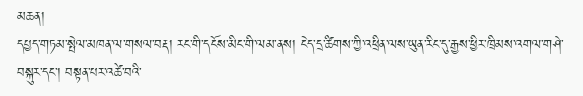མཆན།
དཔྱད་གཏམ་སྤེལ་མཁན་ལ་གསལ་བརྡ། རང་གི་དངོས་མིང་གི་ལམ་ནས། ངེད་དྲ་ཚིགས་ཀྱི་འཕྲིན་ལས་ཡུན་རིང་དུ་རྒྱས་ཕྱིར་ཁྲིམས་འགལ་གཤེ་བསྐུར་དང་། བསྟན་པར་འཚེ་བའི་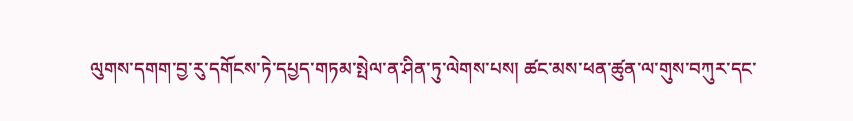ལུགས་དགག་བྱ་རུ་དགོངས་ཏེ་དཔྱད་གཏམ་སྤེལ་ན་ཤིན་ཏུ་ལེགས་པས། ཚང་མས་ཕན་ཚུན་ལ་གུས་བཀུར་དང་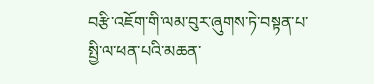བརྩི་འཇོག་གི་ལམ་བུར་ཞུགས་ཏེ་བསྟན་པ་སྤྱི་ལ་ཕན་པའི་མཆན་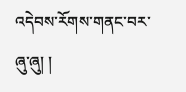འདེབས་རོགས་གནང་བར་ཞུ་ཞུ། །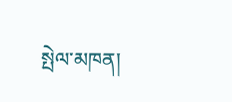སྤེལ་མཁན།